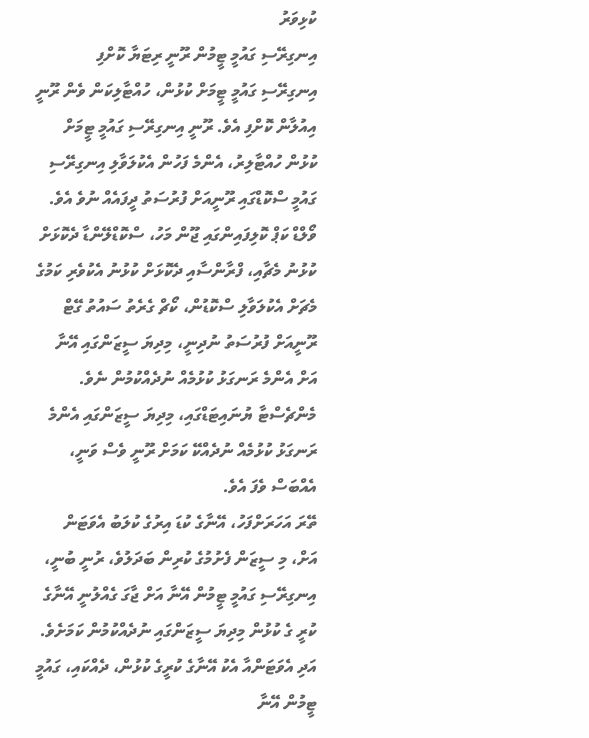ކުޅިވަރު
އިނގިރޭސި ގައުމީ ޓީމުން ރޫނީ ރިޓަޔާ ކޮށްފި
އިނގިރޭސި ގައުމީ ޓީމަށް ކުޅުން، ހުއްޓާލިކަން ވެން ރޫނީ އިއުލާން ކޮށްފި އެވެ. ރޫނީ އިނގިރޭސި ގައުމީ ޓީމަށް ކުޅުން ހުއްޓާލިރު، އެންމެ ފަހުން އެކުލަވާލި އިނގިރޭސި ގައުމީ ސްކޮޑްގައި ރޫނީއަށް ފުރުސަތު ދީފައެއް ނުވެ އެވެ.
ވޯލްޑް ކަޕް ކޮލިފައިންގައި ޖޫން މަހު، ސްކޮޑްލޭންޑާ ދެކޮޅަށް ކުޅުނު މެޗާއި، ފްރާންސާއި ދެކޮޅަށް ކުޅުނު އެކުވެރި ކަމުގެ މެޗަށް އެކުލަވާލި ސްކޮޑުން، ކޯޗް ގެރެތު ސައުތު ގޭޓް ރޫނީއަށް ފުރުސަތު ނުދިނީ، މިދިޔަ ސީޒަންގައި އޭނާ އަށް އެންމެ ރަނގަޅު ކުޅުމެއް ނުދެއްކުމުން ނެވެ. މެންޗެސްޓާ ޔުނައިޓަޑްގައި، މިދިޔަ ސީޒަންގައި އެންމެ ރަނގަޅު ކުޅުމެއް ނުދެއްކޭ ކަމަށް ރޫނީ ވެސް ވަނީ، އެއްބަސް ވެފަ އެވެ.
ތޭރަ އަހަރަށްފަހު، އޭނާގެ ކުޑަ އިރުގެ ކުލަބު އެވަޓަން އަށް، މި ސީޒަން ފެށުމުގެ ކުރިން ބަދަލުވެ، ރުނީ ބުނީ، އިނގިރޭސި ގައުމީ ޓީމުން އޭނާ އަށް ޖާގަ ގެއްލުނީ އޭނާގެ ކުރީ ގެ ކުޅުން މިދިޔަ ސީޒަންގައި ނުދެއްކުމުން ކަމަށެވެ. އަދި އެވަޓަންއާ އެކު އޭނާގެ ކުރީގެ ކުޅުން، ދެއްކައި، ގައުމީ ޓީމުން އޭނާ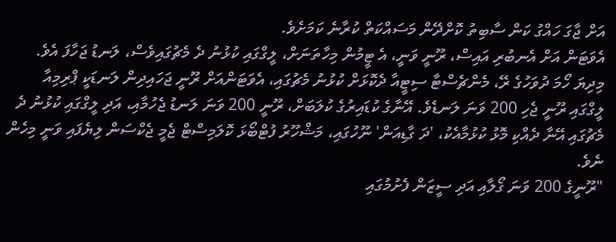އަށް ޖާގަ ހައްގު ކަން ސާބިތު ކޮށްދޭން މަސައްކަތް ކުރާނެ ކަމަށެވެ.
އެވަޓަން އަށް އެނބުރި އައިސް، ރޫނީ ވަނީ، އެ ޓީމުން މިހާތަނަށް، ލީގްގައި ކުޅުނު ދެ މެޗުގައިވެސް، ލަނޑު ޖަހާފަ އެވެ. މިދިޔަ ހޯމަ ދުވަހުގެ ރޭ، މެންޗެސްޓާ ސިޓީއާ ދެކޮޅަށް ކުޅުނު މެޗުގައި، އެވަޓަންއަށް ރޫނީ ޖަހައިދިން ލަނޑަކީ ޕްރިމިއާ ލީގްގައި ރޫނީ ޖެހި 200 ވަނަ ލަނޑެވެ. އޭނާގެ ކުޑައިރުގެ ކުލަބަށް، ރޫނީ 200 ވަނަ ލަނޑު ޖެހުމާއި، އަދި ލީގްގައި ކުޅުނު ދެ މެޗުގައި އޭނާ ދެއްކި މޮޅު ކުޅުމާއެކު، 'ދަ ގާޑިއަން' ނޫހުގައި، މަޝްހޫރު ފުޓްބޯޅަ ކޮލަމިސްޓް ޖެމީ ޖެކްސަން ލިޔެފައި ވަނީ މިހެން ނެވެ.
"ރޫނީގެ 200 ވަނަ ގޯލާއި އަދި ސީޒަން ފެށުމުގައި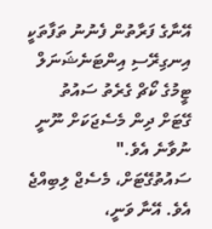އޭނާގެ ފަރާތުން ފެނުނު ތަފާތަކީ އިނގިރޭސި އިންޓަނެޝަނަލް ޓީމުގެ ކޯޗް ގެރެތު ސައުތު ގޭޓަށް ދިން މެސެޖަކަށް ނޫނީ ނުވާނެ އެވެ."
ސައުތުގޭޓަށް، މެސެޖް ލިބިއްޖެ އެވެ. އޭނާ ވަނީ،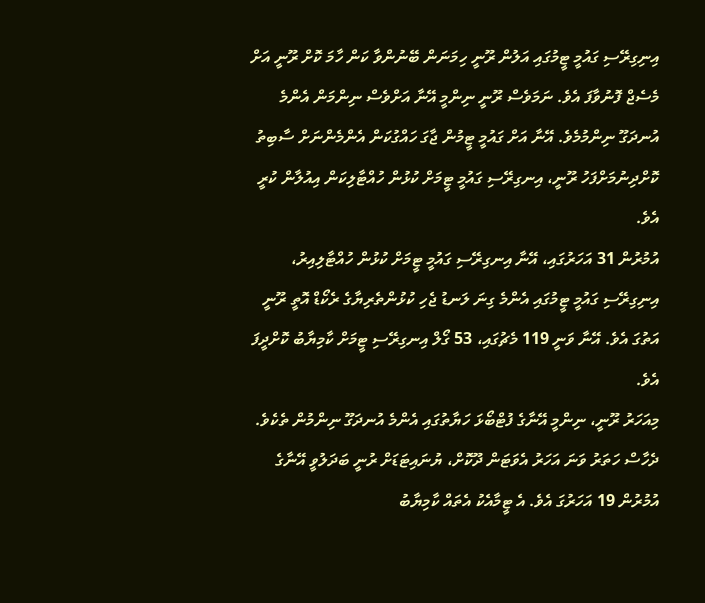އިނިގިރޭސި ގައުމީ ޓީމުގައި އަލުން ރޫނީ ހިމަނަން ބޭނުންވާ ކަން ހާމަ ކޮށް ރޫނީ އަށް މެސެޖް ފޮނުވާފަ އެވެ. ނަމަވެސް ރޫނީ ނިންމީ އޭނާ އަށްވެސް ނިންމަން އެންމެ އުނދަގޫ ނިންމުމެވެ. އޭނާ އަށް ގައުމީ ޓީމުން ޖާގަ ހައްގުކަން އެންމެންނަށް ސާބިތު ކޮށްދިނުމަށްފަހު ރޫނީ، އިނގިރޭސި ގައުމީ ޓީމަށް ކުޅުން ހުއްޓާލިކަން އިއުލާން ކުރީ އެވެ.
އުމުރުން 31 އަހަރުގައި، އޭނާ އިނގިރޭސި ގައުމީ ޓީމަށް ކުޅުން ހުއްޓާލިއިރު، އިނިގިރޭސި ގައުމީ ޓީމުގައި އެންމެ ގިނަ ލަނޑު ޖެހި ކުޅުންތެރިޔާގެ ރެކޯޑް އޮތީ ރޫނީ އަތުގަ އެވެ. އޭނާ ވަނީ 119 މެޗުގައި، 53 ގޯލް އިނގިރޭސި ޓީމަށް ކާމިޔާބު ކޮށްދީފަ އެވެ.
މިއަހަރު ރޫނީ، ނިންމީ އޭނާގެ ފުޓްބޯޅަ ހަޔާތުގައި އެންމެ އުނދަގޫ ނިންމުން ތެކެވެ. ދެހާސް ހަތަރު ވަނަ އަހަރު އެވަޓަން ދޫކޮށް، ޔުނައިޓަޑަށް ރުނީ ބަދަލުވީ އޭނާގެ އުމުރުން 19 އަހަރުގަ އެވެ. އެ ޓީމާއެކު އެތައް ކާމިޔާބު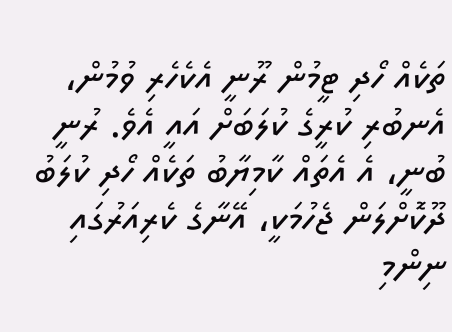ތަކެއް ހޯދި ޓީމުން ރޫނީ އެކެހެރި ވުމުން، އެނބުރި ކުރީގެ ކުލަބަށް އައީ އެވެ. ރުނީ ބުނީ، އެ އެތައް ކާމިޔާބު ތަކެއް ހޯދި ކުލަބު ދޫކޮށްލަން ޖެހުމަކީ، އޭނާގެ ކެރިއަރުގައި ނިންމި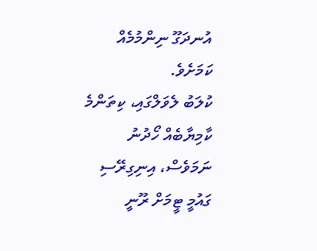އުނދަގޫ ނިންމުމެއް ކަމަށެވެ.
ކުލަބު ލެވަލްގައި، ކިތަންމެ ކާމިޔާބެއް ހޯދުނު ނަމަވެސް، އިނިގިރޭސި ގައުމީ ޓީމަށް ރޫނީ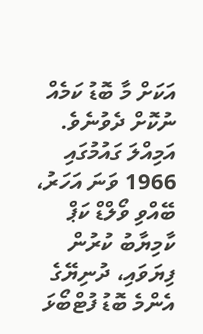އަކަށް މާ ބޮޑު ކަމެއް ނުކޮށް ދެވުނެވެ. އަމިއްލަ ގައުމުގައި 1966 ވަނަ އަހަރު، ބޭއްވި ވޯލްޑް ކަޕް ކާމިޔާބު ކުރުން ފިޔަވައި، ދުނިޔޭގެ އެންމެ ބޮޑު ފުޓްބޯޅަ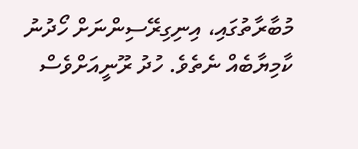މުބާރާތުގައި، އިނިގިރޭސިންނަށް ހޯދުނު ކާމިޔާބެއް ނެތެވެ. ހުދު ރޫނީއަށްވެސް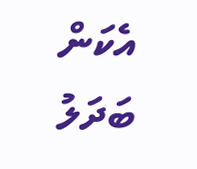އެކަން ބަދަލު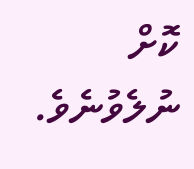ކޮށް ނުލެވުނެވެ.